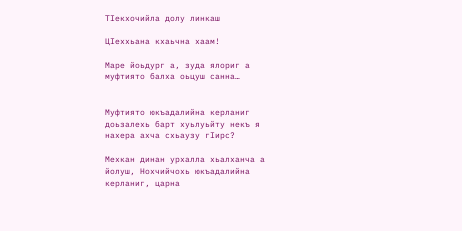ТIекхочийла долу линкаш

ЦIеххьана кхаьчна хаам!

Маре йоьдург а, зуда ялориг а муфтиято балха оьцуш санна…


Муфтиято юкъадалийна керланиг доьзалехь барт хуьлуьйту некъ я нахера ахча схьаузу гIирс?

Мехкан динан урхалла хьалханча а йолуш, Нохчийчохь юкъадалийна керланиг, царна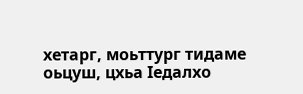хетарг, моьттург тидаме оьцуш, цхьа Iедалхо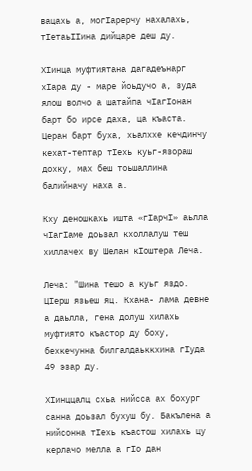вацахь а, могIарерчу нахалахь, тIетаьIIина дийцаре деш ду.

ХIинца муфтиятана дагадеънарг хIара ду - маре йоьдучо а, зуда ялош волчо а шатайпа чIагIонан барт бо ирсе даха, ца къаста. Церан барт буха, хьалххе кечдинчу кехат-тептар тIехь куьг-язораш дохку, мах беш тоьшаллина балийначу наха а.

Кху деношкахь ишта «гIарчI» аьлла чIагIаме доьзал кхоллалуш теш хиллачех ву Шелан кIоштера Леча.

Леча: "Шина тешо а куьг яздо. ЦIерш язьеш яц. Кхана- лама девне а даьлла, гена долуш хилахь муфтиято къастор ду боху, бехкечунна билгалдаьккхина гIуда 49 эзар ду.

ХIинццалц схьа нийсса ах бохург санна доьзал бухуш бу. Бакълена а нийсонна тIехь къастош хилахь цу керлачо мелла а гIо дан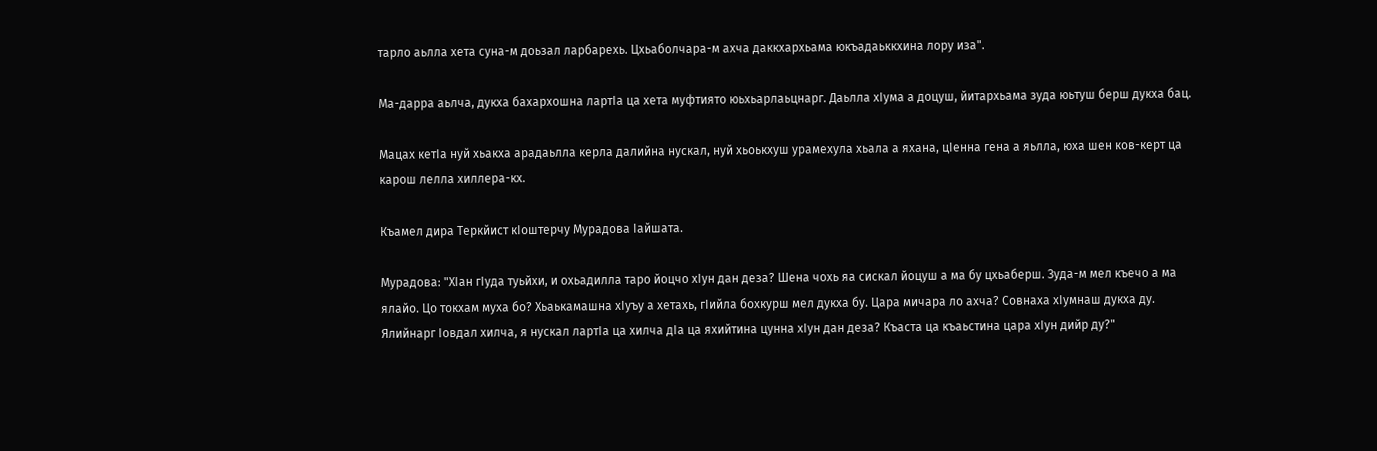тарло аьлла хета суна-м доьзал ларбарехь. Цхьаболчара-м ахча даккхархьама юкъадаьккхина лору иза".

Ма-дарра аьлча, дукха бахархошна лартIа ца хета муфтиято юьхьарлаьцнарг. Даьлла хIума а доцуш, йитархьама зуда юьтуш берш дукха бац.

Мацах кетIа нуй хьакха арадаьлла керла далийна нускал, нуй хьоькхуш урамехула хьала а яхана, цIенна гена а яьлла, юха шен ков-керт ца карош лелла хиллера-кх.

Къамел дира Теркйист кIоштерчу Мурадова Iайшата.

Мурадова: "ХIан гIуда туьйхи, и охьадилла таро йоцчо хIун дан деза? Шена чохь яа сискал йоцуш а ма бу цхьаберш. Зуда-м мел къечо а ма ялайо. Цо токхам муха бо? Хьаькамашна хIуъу а хетахь, гIийла бохкурш мел дукха бу. Цара мичара ло ахча? Совнаха хIумнаш дукха ду. Ялийнарг Iовдал хилча, я нускал лартIа ца хилча дIа ца яхийтина цунна хIун дан деза? Къаста ца къаьстина цара хIун дийр ду?"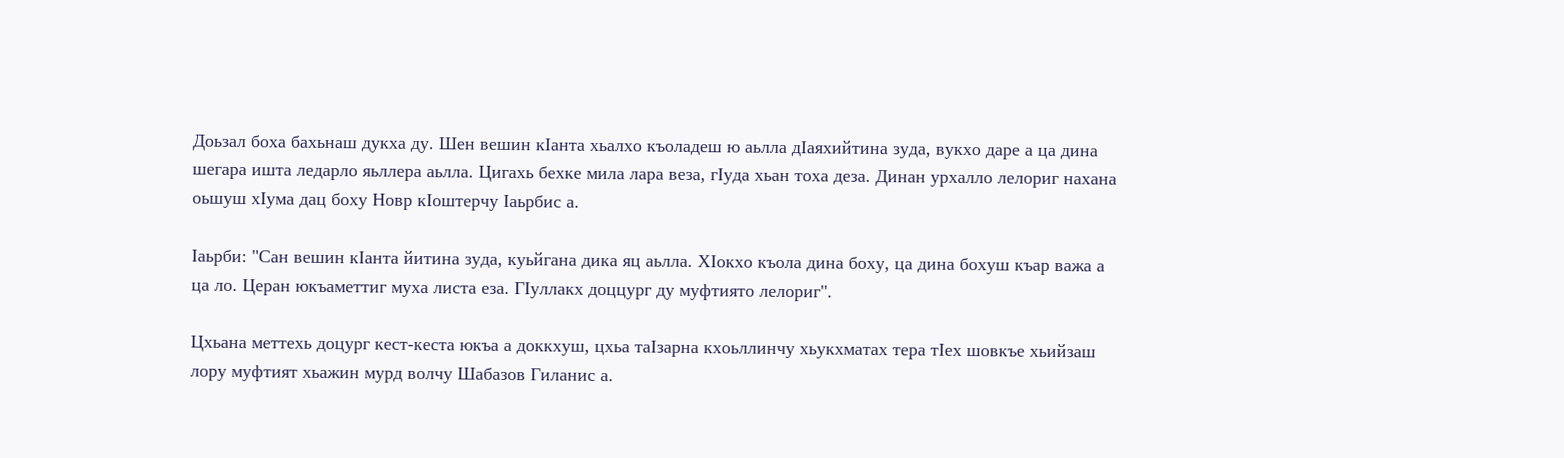Доьзал боха бахьнаш дукха ду. Шен вешин кIанта хьалхо къоладеш ю аьлла дIаяхийтина зуда, вукхо даре а ца дина шегара ишта ледарло яьллера аьлла. Цигахь бехке мила лара веза, гIуда хьан тоха деза. Динан урхалло лелориг нахана оьшуш хIума дац боху Новр кIоштерчу Iаьрбис а.

Iаьрби: "Сан вешин кIанта йитина зуда, куьйгана дика яц аьлла. ХIокхо къола дина боху, ца дина бохуш къар важа а ца ло. Церан юкъаметтиг муха листа еза. ГIуллакх доццург ду муфтиято лелориг".

Цхьана меттехь доцург кест-кеста юкъа а доккхуш, цхьа таIзарна кхоьллинчу хьукхматах тера тIех шовкъе хьийзаш лору муфтият хьажин мурд волчу Шабазов Гиланис а.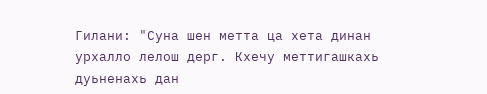Гилани: "Суна шен метта ца хета динан урхалло лелош дерг. Кхечу меттигашкахь дуьненахь дан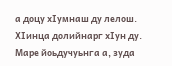а доцу хIумнаш ду лелош. ХIинца долийнарг хIун ду. Маре йоьдучуьнга а, зуда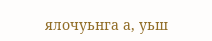ялочуьнга а, уьш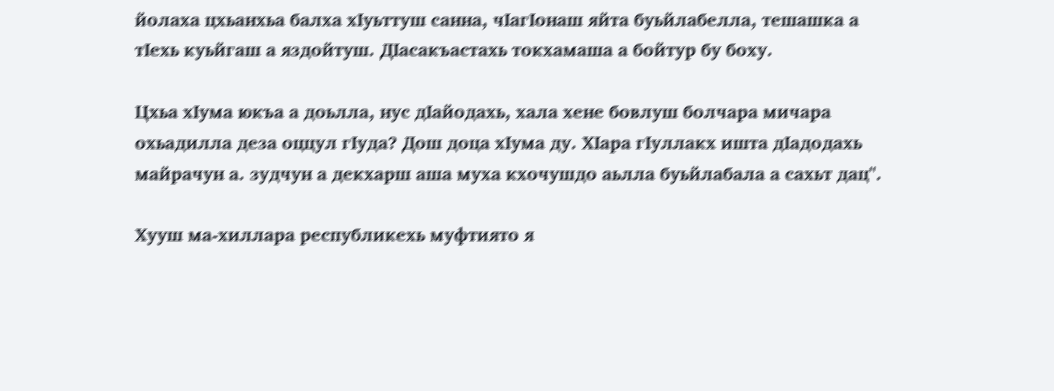йолаха цхьанхьа балха хIуьттуш санна, чIагIонаш яйта буьйлабелла, тешашка а тIехь куьйгаш а яздойтуш. ДIасакъастахь токхамаша а бойтур бу боху.

Цхьа хIума юкъа а доьлла, нус дIайодахь, хала хене бовлуш болчара мичара охьадилла деза оццул гIуда? Дош доца хIума ду. ХIара гIуллакх ишта дIадодахь майрачун а. зудчун а декхарш аша муха кхочушдо аьлла буьйлабала а сахьт дац".

Хууш ма-хиллара республикехь муфтиято я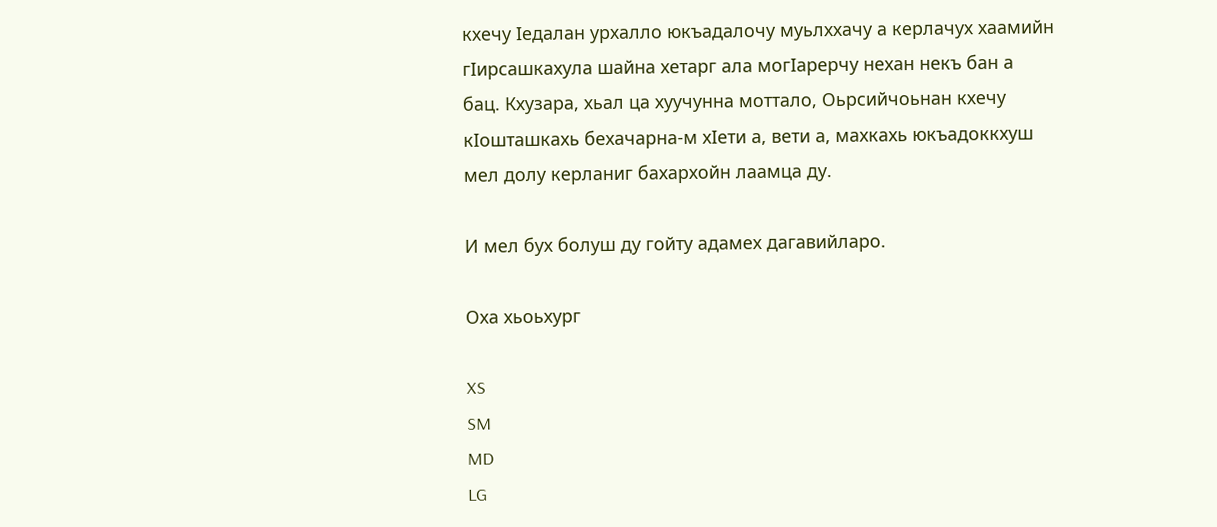кхечу Iедалан урхалло юкъадалочу муьлххачу а керлачух хаамийн гIирсашкахула шайна хетарг ала могIарерчу нехан некъ бан а бац. Кхузара, хьал ца хуучунна моттало, Оьрсийчоьнан кхечу кIошташкахь бехачарна-м хIети а, вети а, махкахь юкъадоккхуш мел долу керланиг бахархойн лаамца ду.

И мел бух болуш ду гойту адамех дагавийларо.

Оха хьоьхург

XS
SM
MD
LG